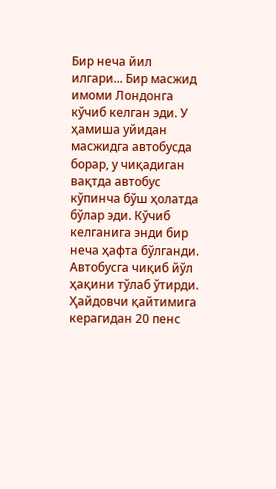Бир неча йил илгари... Бир масжид имоми Лондонга кўчиб келган эди. У ҳамиша уйидан масжидга автобусда борар, у чиқадиган вақтда автобус кўпинча бўш ҳолатда бўлар эди. Кўчиб келганига энди бир неча ҳафта бўлганди. Автобусга чиқиб йўл ҳақини тўлаб ўтирди. Ҳайдовчи қайтимига керагидан 20 пенс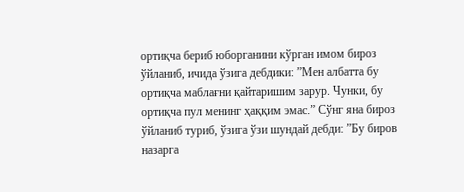ортиқча бериб юборганини кўрган имом бироз ўйланиб, ичида ўзига дебдики: ”Мен албатта бу ортиқча маблағни қайтаришим зарур. Чунки, бу ортиқча пул менинг ҳаққим эмас.” Сўнг яна бироз ўйланиб туриб, ўзига ўзи шундай дебди: ”Бу биров назарга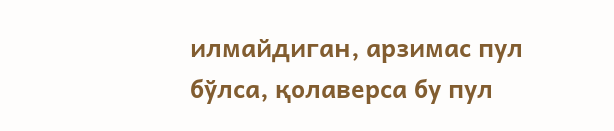илмайдиган, арзимас пул бўлса, қолаверса бу пул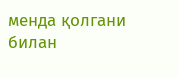менда қолгани билан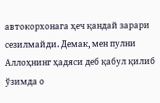автокорхонага ҳеч қандай зарари сезилмайди. Демак, мен пулни Аллоҳнинг ҳадяси деб қабул қилиб ўзимда о